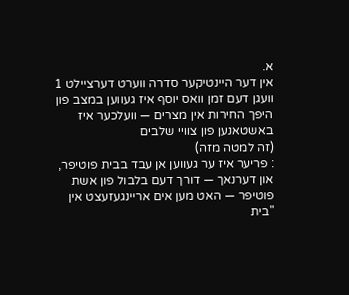א.
אין דער היינטיקער סדרה ווערט דערציילט 1
וועגן דעם זמן וואס יוסף איז געווען במצב פון היפך החירות אין מצרים — וועלכער איז באשטאנען פון צוויי שלבים
(זה למטה מזה)
: פריער איז ער געווען אן עבד בבית פוטיפר,
און דערנאך — דורך דעם בלבול פון אשת פוטיפר — האט מען אים אריינגעזעצט אין "בית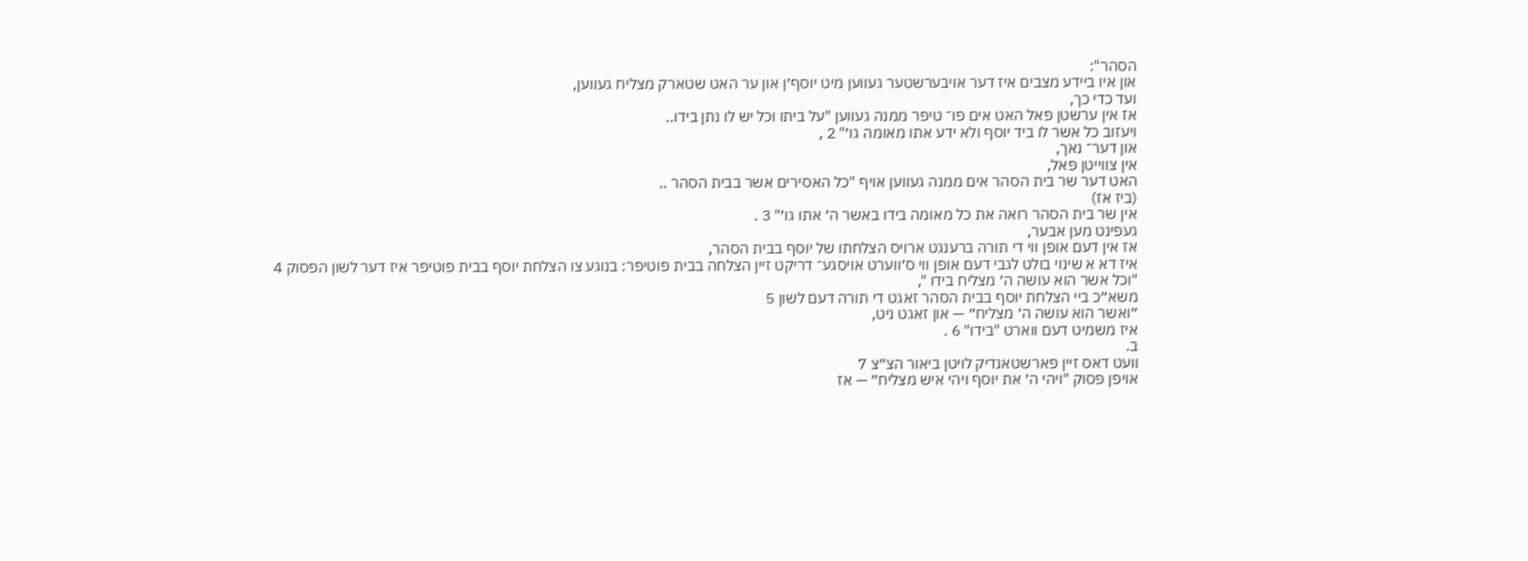הסהר":
און איו ביידע מצבים איז דער אויבערשטער געווען מיט יוסף׳ן און ער האט שטארק מצליח געווען,
ועד כדי כך,
אז אין ערשטן פאל האט אים פו־ טיפר ממנה געווען "על ביתו וכל יש לו נתן בידו..
ויעזוב כל אשר לו ביד יוסף ולא ידע אתו מאומה גו׳" 2 ,
און דער־ נאך,
אין צווייטן פאל,
האט דער שר בית הסהר אים ממנה געווען אויף "כל האסירים אשר בבית הסהר ..
(ביז אז)
אין שר בית הסהר רואה את כל מאומה בידו באשר ה׳ אתו גו׳" 3 .
געפינט מען אבער,
אז אין דעם אופן ווי די תורה ברענגט ארויס הצלחתו של יוסף בבית הסהר,
איז דא א שינוי בולט לגבי דעם אופן ווי ס׳ווערט אויסגע־ דריקט זיין הצלחה בבית פוטיפר: בנוגע צו הצלחת יוסף בבית פוטיפר איז דער לשון הפסוק 4
"וכל אשר הוא עושה ה׳ מצליח בידו ",
משא״כ ביי הצלחת יוסף בבית הסהר זאגט די תורה דעם לשון 5
״ואשר הוא עושה ה׳ מצליח״ — און זאגט ניט,
איז משמיט דעם ווארט "בידו" 6 .
ב.
וועט דאס זיין פארשטאנדיק לויטן ביאור הצ״צ 7
אויפן פסוק "ויהי ה׳ את יוסף ויהי איש מצליח״ — אז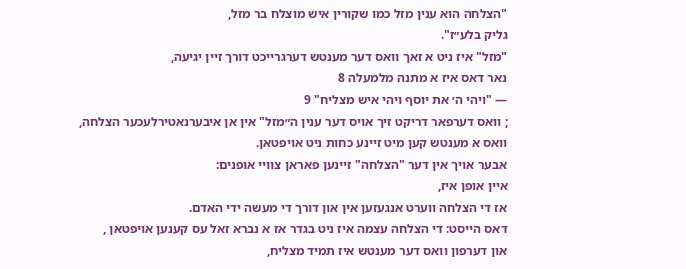"הצלחה הוא ענין מזל כמו שקורין איש מוצלח בר מזל,
גליק בלע״ז".
"מזל" איז ניט א זאך וואס דער מענטש דערגרייכט דורך זיין יגיעה,
נאר דאס איז א מתנה מלמעלה 8
— "ויהי ה׳ את יוסף ויהי איש מצליח" 9
; וואס דערפאר דריקט זיך אויס דער ענין ה״מזל" אין אן איבערנאטירלעכער הצלחה,
וואס א מענטש קען מיט זיינע כחות ניט אויפטאן.
אבער אויך אין דער "הצלחה" זיינען פאראן צוויי אופנים:
איין אופן איז,
אז די הצלחה ווערט אנגעזען אין און דורך די מעשה ידי האדם.
דאס הייסט: די הצלחה עצמה איז ניט בגדר אז א נברא זאל עס קענען אויפטאן ,
און דערפון וואס דער מענטש איז תמיד מצליח,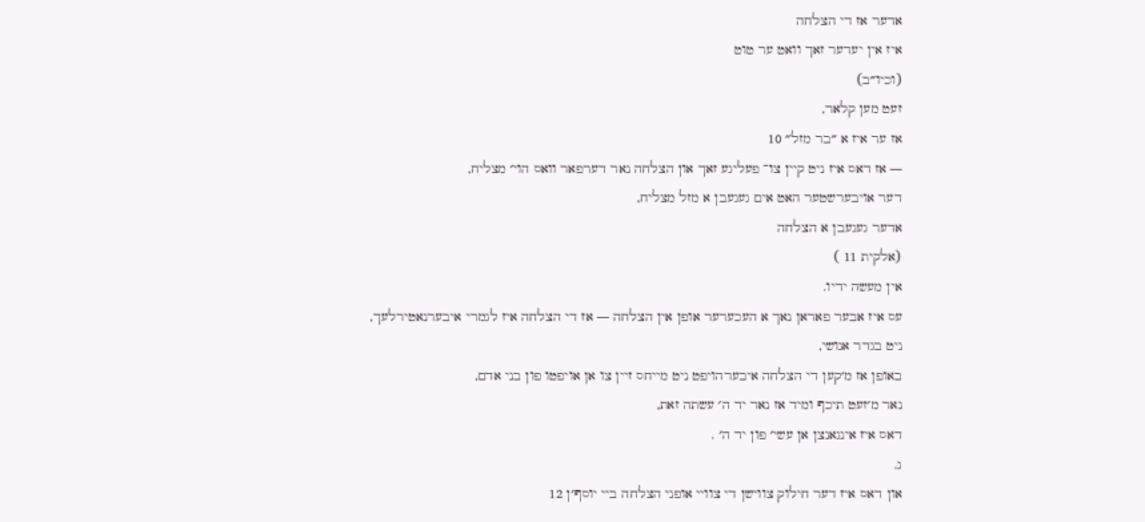אדער אז די הצלחה
איז אין יעדער זאך וואט ער טוט
(וכיו״ב)
זעט מען קלאר,
אז ער איז א ״בר מזל״ 10
— אז דאס איז ניט קיין צו־ פעליגע זאך און הצלחה נאר דערפאר וואס הוי׳ מצליח,
דער אויבערשטער האט אים געגעבן א מזל מצליח,
אדער געגעבן א הצלחה
(אלקית 11 )
אין מעשה ידיו.
עס איז אבער פאראן נאך א העכערער אופן אין הצלחה — אז די הצלחה איז לגמרי איבערנאטירלעך,
ניט בגדר אנושי,
באופן אז מ׳קען די הצלחה איבערהויפט ניט מייחס זיין צו אן אויפטו פון בני אדם,
נאר מ׳זעט תיכף ומיד אז נאר יד ה׳ עשתה זאת,
דאס איז אינגאנצן אן עשי׳ פון יד ה׳ .
ג.
און דאס איז דער חילוק צווישן די צוויי אופני הצלחה ביי יוסף׳ן 12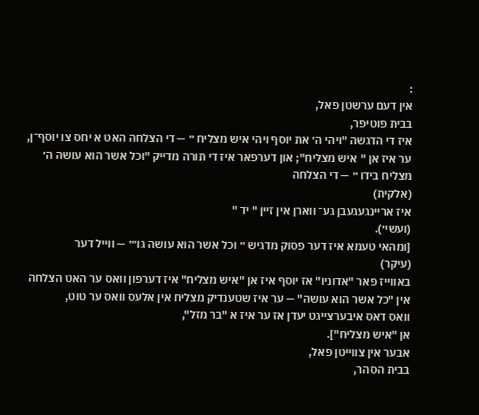:
אין דעם ערשטן פאל,
בבית פוטיפר,
איז די הדגשה "ויהי ה׳ את יוסף ויהי איש מצליח ״ — די הצלחה האט א יחס צו יוסף־ן,
ער איז אן " איש מצליח"; און דערפאר איז די תורה מדייק "וכל אשר הוא עושה ה׳ מצליח בידו ״ — די הצלחה
(אלקית)
איז אריינגעגעבן גע־ ווארן אין זיין " יד "
(ועשי׳).
[ומהאי טעמא איז דער פסוק מדגיש ״ וכל אשר הוא עושה גו׳״ — ווייל דער
(עיקר)
באווייז פאר "אדוניו" אז יוסף איז אן "איש מצליח" איז דערפון וואס ער האט הצלחה אין "כל אשר הוא עושה" — ער איז שטענדיק מצליח אין אלעס וואס ער טוט,
וואס דאס איבערצייגט יעדן אז ער איז א "בר מזל",
אן "איש מצליח"].
אבער אין צווייטן פאל,
בבית הסהר,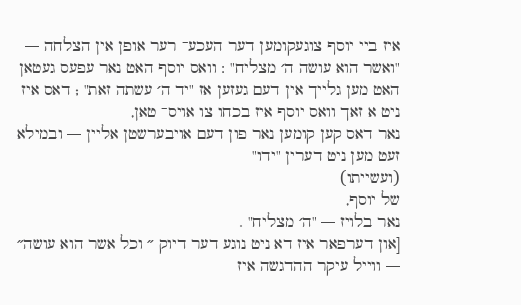איז ביי יוסף צוגעקומען דער העכע־ רער אופן אין הצלחה — "ואשר הוא עושה ה׳ מצליח" : וואס יוסף האט נאר עפעס געטאן האט מען גלייך אין דעם געזען אז "יד ה׳ עשתה זאת" ; דאס איז ניט א זאך וואס יוסף איז בכחו צו אויס־ טאן,
נאר דאס קען קומען נאר פון דעם אויבערשטן אליין — ובמילא זעט מען ניט דערין "ידו"
(ועשייתו)
של יוסף,
נאר בלויז — "ה׳ מצליח" .
[און דערפאר איז דא ניט נוגע דער דיוק ״ וכל אשר הוא עושה״ — ווייל עיקר ההדגשה איז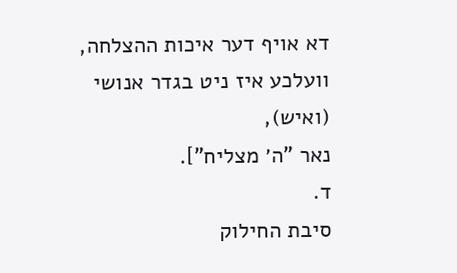דא אויף דער איכות ההצלחה,
וועלכע איז ניט בגדר אנושי
(ואיש),
נאר "ה׳ מצליח"].
ד.
סיבת החילוק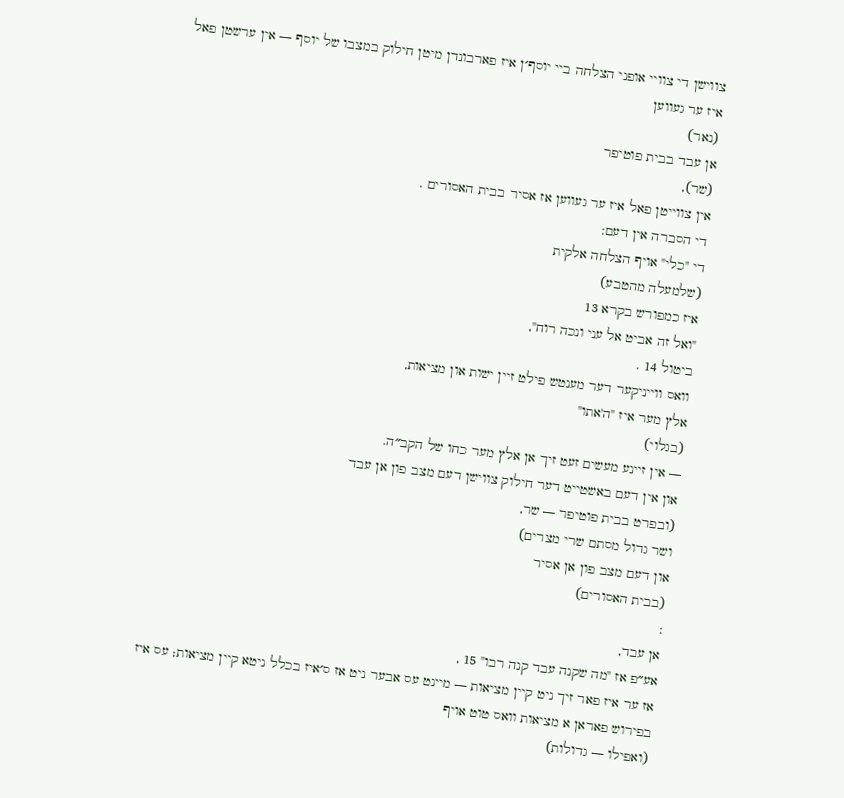צווישן די צוויי אופני הצלחה ביי יוסף׳ן איז פארבונדן מיטן חילוק במצבו של יוסף — אין ערשטן פאל איז ער געווען
(נאר)
אן עבד בבית פוטיפר
(שר),
אין צווייטן פאל איז ער געווען אז אסיר בבית האסורים .
די הסברה אין דעם:
די "כלי" אויף הצלחה אלקית
(שלמעלה מהטבע)
איז כמפורש בקרא 13
"ואל זה אביט אל עני ונכה רוח",
ביטול 14 .
וואס ווייניקער דער מענטש פילט זיין ישות און מציאות,
אלץ מער איז "ה'אתו"
(בגלוי)
— אין זיינע מעשים זעט זיך אן אלץ מער כחו של הקב״ה.
און אין דעם באשטייט דער חילוק צווישן דעם מצב פון אן עבד
(ובפרט בבית פוטיפר — שר,
ושר גדול מסתם שרי מצרים)
און דעם מצב פון אן אסיר
(בבית האסורים)
:
אן עבד,
אע״פ אז "מה שקנה עבד קנה רבו" 15 ,
אז ער איז פאר זיך ניט קיין מציאות — מיינט עס אבער ניט אז ס׳איז בכלל ניטא קיין מציאות; עס איז בפירוש פאראן א מציאות וואס טוט אויף
(ואפילו — גדולות)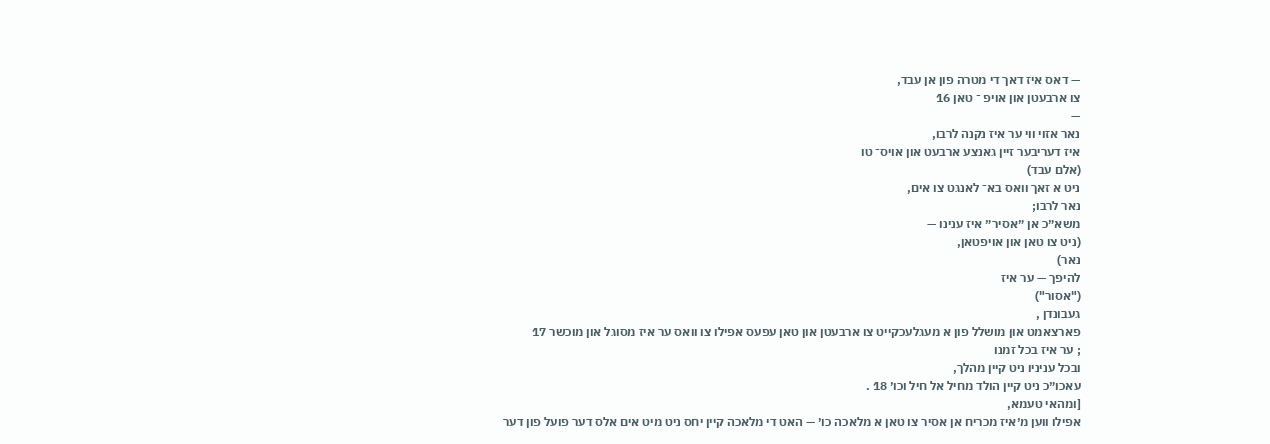— דאס איז דאך די מטרה פון אן עבד,
צו ארבעטן און אויפ ־ טאן 16
—
נאר אזוי ווי ער איז נקנה לרבו,
איז דעריבער זיין גאנצע ארבעט און אויס־ טו
(אלם עבד)
ניט א זאך וואס בא־ לאנגט צו אים,
נאר לרבו;
משא״כ אן ״אסיר״ איז ענינו —
(ניט צו טאן און אויפטאן,
נאר)
להיפך — ער איז
("אסור")
געבונדן ,
פארצאמט און מושלל פון א מעגלעכקייט צו ארבעטן און טאן עפעס אפילו צו וואס ער איז מסוגל און מוכשר 17
; ער איז בכל זמנו
ובכל עניניו ניט קיין מהלך,
עאכו״כ ניט קיין הולד מחיל אל חיל וכו׳ 18 .
[ומהאי טעמא,
אפילו ווען מ׳איז מכריח אן אסיר צו טאן א מלאכה כו׳ — האט די מלאכה קיין יחס ניט מיט אים אלס דער פועל פון דער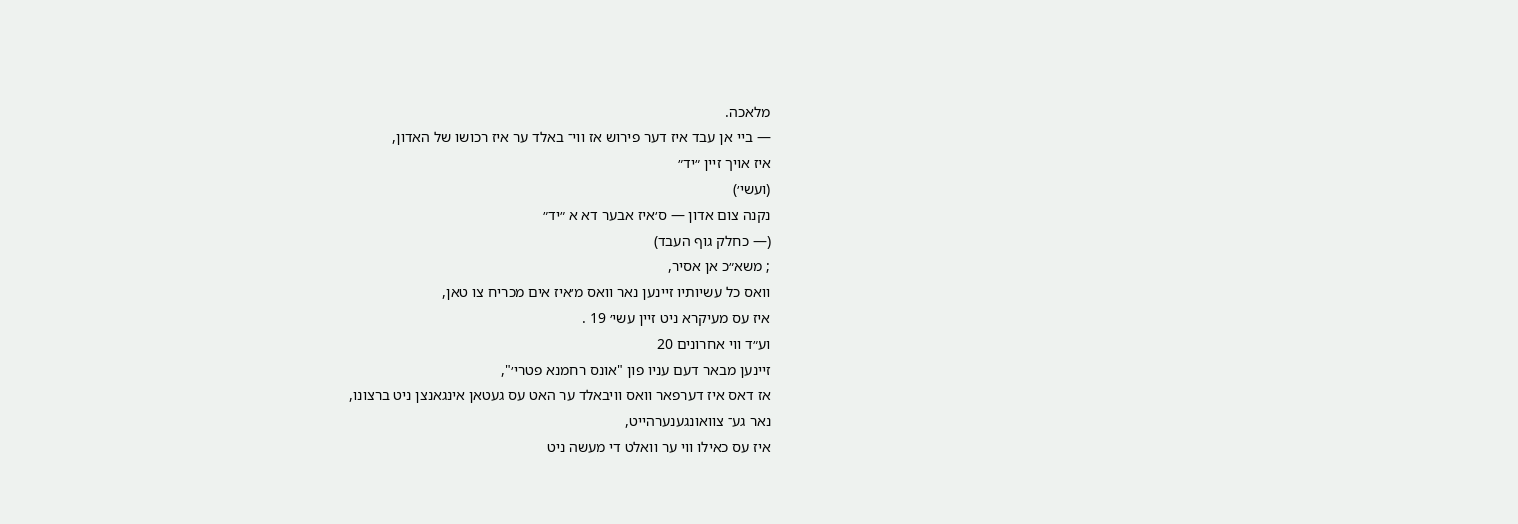מלאכה.
— ביי אן עבד איז דער פירוש אז ווי־ באלד ער איז רכושו של האדון,
איז אויך זיין ״יד״
(ועשי׳)
נקנה צום אדון — ס׳איז אבער דא א ״יד״
(— כחלק גוף העבד)
; משא״כ אן אסיר,
וואס כל עשיותיו זיינען נאר וואס מ׳איז אים מכריח צו טאן,
איז עס מעיקרא ניט זיין עשי׳ 19 .
וע״ד ווי אחרונים 20
זיינען מבאר דעם עניו פון "אונס רחמנא פטרי׳",
אז דאס איז דערפאר וואס וויבאלד ער האט עס געטאן אינגאנצן ניט ברצונו,
נאר גע־ צוואונגענערהייט,
איז עס כאילו ווי ער וואלט די מעשה ניט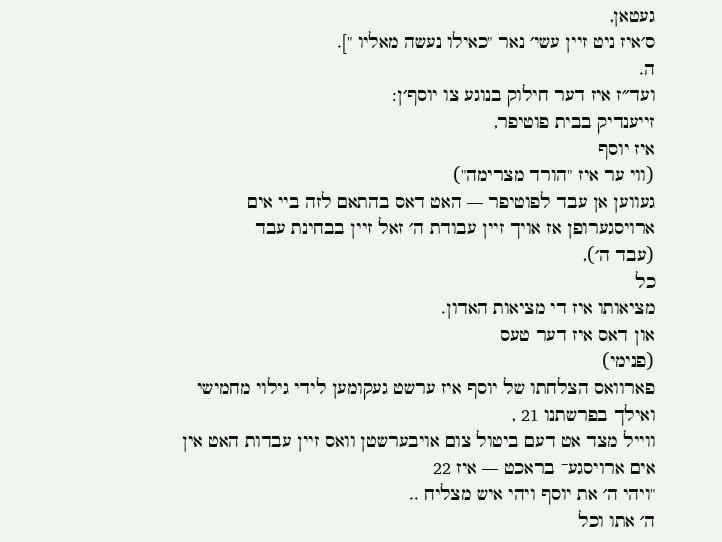געטאן,
ס׳איז ניט זיין עשי׳ נאר "כאילו נעשה מאליו "].
ה.
ועד״ז איז דער חילוק בנוגע צו יוסף׳ן:
זייענדיק בבית פוטיפר,
איז יוסף
(ווי ער איז "הורד מצרימה")
געווען אן עבד לפוטיפר — האט דאס בהתאם לזה ביי אים ארויסגערופן אז אויך זיין עבודת ה׳ זאל זיין בבחינת עבד
(עבד ה׳),
כל
מציאותו איז די מציאות האדון.
און דאס איז דער טעס
(פנימי)
פארוואס הצלחתו של יוסף איז ערשט געקומען לידי גילוי מחמישי ואילך בפרשתנו 21 ,
ווייל מצד אט דעם ביטול צום אויבערשטן וואס זיין עבדות האט אין אים ארויסגע־ בראכט — איז 22
"ויהי ה׳ את יוסף ויהי איש מצליח ..
ה׳ אתו וכל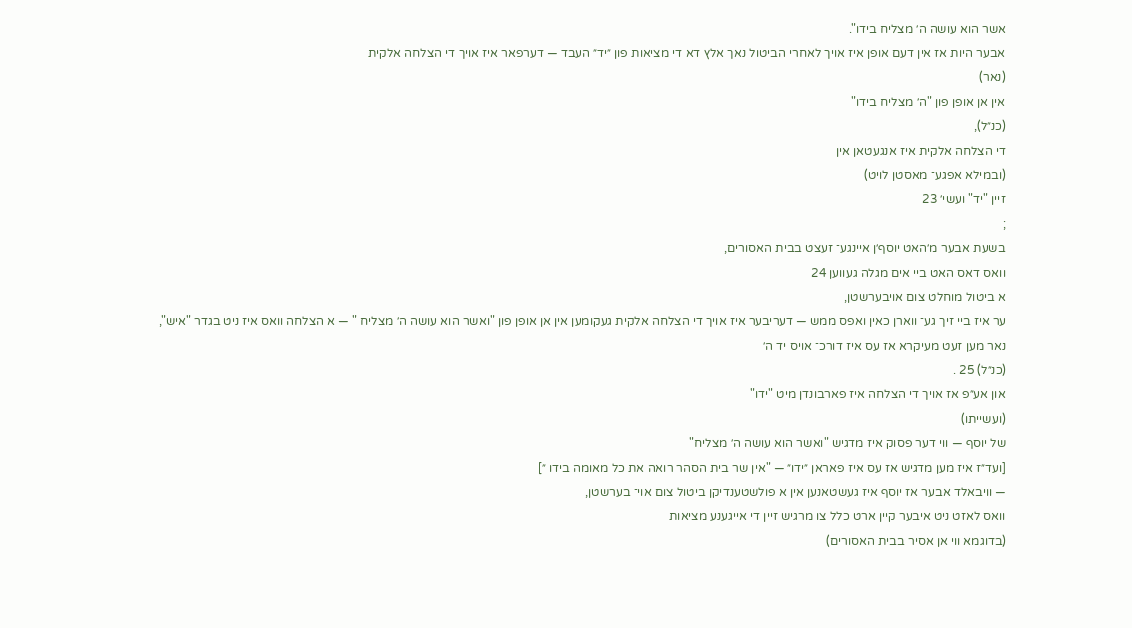אשר הוא עושה ה׳ מצליח בידו".
אבער היות אז אין דעם אופן איז אויך לאחרי הביטול נאך אלץ דא די מציאות פון ״יד״ העבד — דערפאר איז אויך די הצלחה אלקית
(נאר)
אין אן אופן פון "ה׳ מצליח בידו"
(כנ״ל),
די הצלחה אלקית איז אנגעטאן אין
(ובמילא אפגע־ מאסטן לויט)
זיין "יד" ועשי׳ 23
;
בשעת אבער מ׳האט יוסף׳ן איינגע־ זעצט בבית האסורים,
וואס דאס האט ביי אים מגלה געווען 24
א ביטול מוחלט צום אויבערשטן,
ער איז ביי זיך גע־ ווארן כאין ואפס ממש — דעריבער איז אויך די הצלחה אלקית געקומען אין אן אופן פון "ואשר הוא עושה ה׳ מצליח " — א הצלחה וואס איז ניט בגדר "איש",
נאר מען זעט מעיקרא אז עס איז דורכ־ אויס יד ה׳
(כנ״ל) 25 .
און אע״פ אז אויך די הצלחה איז פארבונדן מיט "ידו"
(ועשייתו)
של יוסף — ווי דער פסוק איז מדגיש "ואשר הוא עושה ה׳ מצליח"
[ועד״ז איז מען מדגיש אז עס איז פאראן ״ידו״ — "אין שר בית הסהר רואה את כל מאומה בידו ״]
— וויבאלד אבער אז יוסף איז געשטאנען אין א פולשטענדיקן ביטול צום אוי־ בערשטן,
וואס לאזט ניט איבער קיין ארט כלל צו מרגיש זיין די אייגענע מציאות
(בדוגמא ווי אן אסיר בבית האסורים)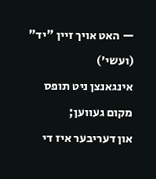— האט אויך זיין "יד"
(ועשי׳)
אינגאנצן ניט תופס מקום געווען;
און דעריבער איז די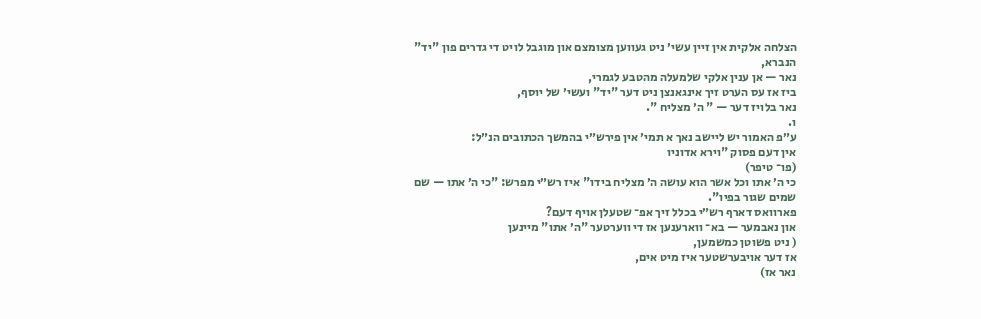הצלחה אלקית אין זיין עשי׳ ניט געווען מצומצם און מוגבל לויט די גדרים פון "יד" הנברא,
נאר — אן ענין אלקי שלמעלה מהטבע לגמרי,
ביז אז עס הערט זיך אינגאנצן ניט דער "יד" ועשי׳ של יוסף,
נאר בלויז דער — " ה׳ מצליח ".
ו.
ע״פ האמור יש ליישב נאך א תמי׳ אין פירש״י בהמשך הכתובים הנ״ל:
אין דעם פסוק "וירא אדוניו
(פו־ טיפר)
כי ה׳ אתו וכל אשר הוא עושה ה׳ מצליח בידו" איז רש״י מפרש: "כי ה׳ אתו — שם שמים שגור בפיו".
פארוואס דארף רש״י בכלל זיך אפ־ שטעלן אויף דעם?
און נאבמער — בא־ ווארענען אז די ווערטער "ה׳ אתו" מיינען
( ניט פשוטן כמשמען,
אז דער אויבערשטער איז מיט אים,
נאר אז)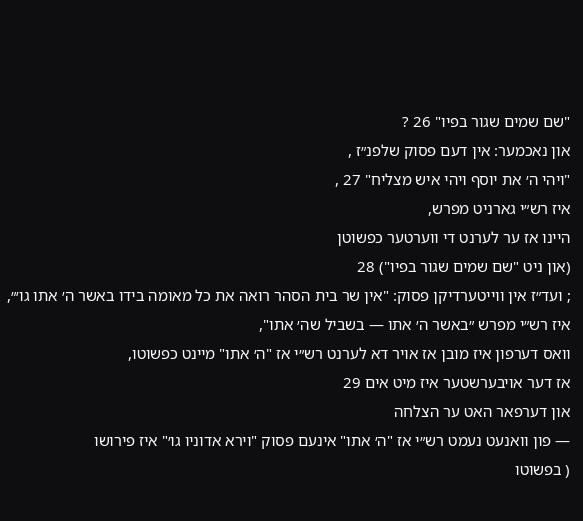"שם שמים שגור בפיו" 26 ?
און נאכמער: אין דעם פסוק שלפנ״ז ,
"ויהי ה׳ את יוסף ויהי איש מצליח" 27 ,
איז רש״י גארניט מפרש,
היינו אז ער לערנט די ווערטער כפשוטן
(און ניט "שם שמים שגור בפיו") 28
; ועד״ז אין ווייטערדיקן פסוק: "אין שר בית הסהר רואה את כל מאומה בידו באשר ה׳ אתו גו׳״,
איז רש״י מפרש ״באשר ה׳ אתו — בשביל שה׳ אתו",
וואס דערפון איז מובן אז אויר דא לערנט רש״י אז "ה׳ אתו" מיינט כפשוטו,
אז דער אויבערשטער איז מיט אים 29
און דערפאר האט ער הצלחה
— פון וואנעט נעמט רש״י אז "ה׳ אתו" אינעם פסוק "וירא אדוניו גו׳" איז פירושו
( בפשוטו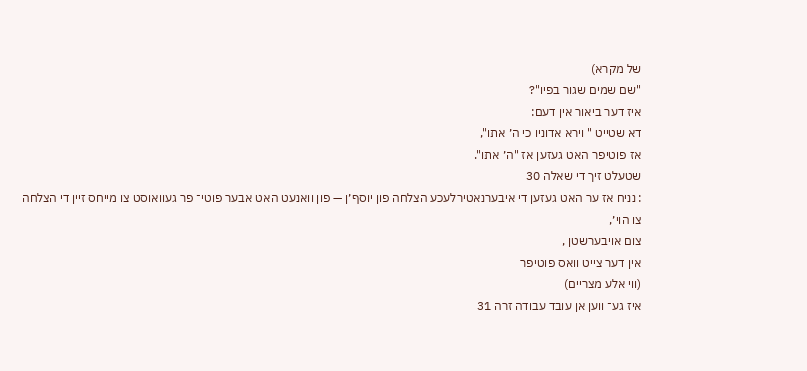של מקרא)
"שם שמים שגור בפיו"?
איז דער ביאור אין דעם:
דא שטייט " וירא אדוניו כי ה׳ אתו",
אז פוטיפר האט געזען אז "ה׳ אתו".
שטעלט זיך די שאלה 30
: נניח אז ער האט געזען די איבערנאטירלעכע הצלחה פון יוסף׳ן — פון וואנעט האט אבער פוטי־ פר געוואוסט צו מייחס זיין די הצלחה
צו הוי׳,
צום אויבערשטן ,
אין דער צייט וואס פוטיפר
(ווי אלע מצריים)
איז גע־ ווען אן עובד עבודה זרה 31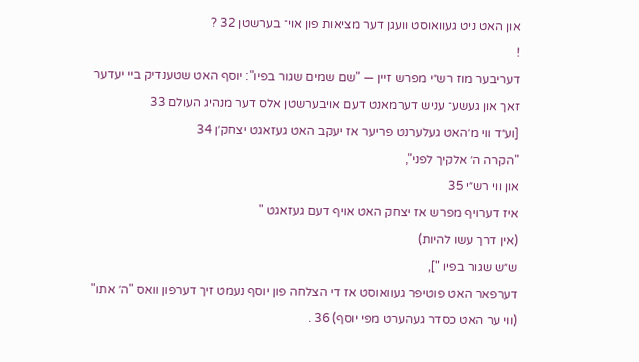און האט ניט געוואוסט וועגן דער מציאות פון אוי־ בערשטן 32 ?
!
דעריבער מוז רש״י מפרש זיין — "שם שמים שגור בפיו": יוסף האט שטענדיק ביי יעדער זאך און געשע־ עניש דערמאנט דעם אויבערשטן אלס דער מנהיג העולם 33
[וע״ד ווי מ׳האט געלערנט פריער אז יעקב האט געזאגט יצחק׳ן 34
"הקרה ה׳ אלקיך לפני",
און ווי רש״י 35
איז דערויף מפרש אז יצחק האט אויף דעם געזאגט "
(אין דרך עשו להיות)
ש״ש שגור בפיו "],
דערפאר האט פוטיפר געוואוסט אז די הצלחה פון יוסף נעמט זיך דערפון וואס "ה׳ אתו"
(ווי ער האט כסדר געהערט מפי יוסף) 36 .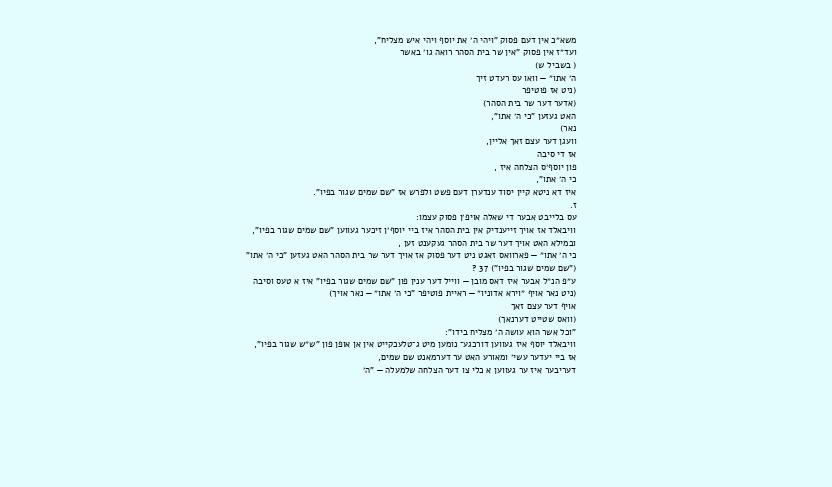משא״כ אין דעם פסוק "ויהי ה׳ את יוסף ויהי איש מצליח",
ועד״ז אין פסוק "אין שר בית הסהר רואה גו׳ באשר
( בשביל ש)
ה׳ אתו״ — וואו עס רעדט זיך
(ניט אז פוטיפר
(אדער דער שר בית הסהר)
האט געזען "כי ה׳ אתו",
נאר)
וועגן דער עצם זאך אליין,
אז די סיבה
פון יוסף׳ס הצלחה איז ,
כי ה׳ אתו",
איז דא ניטא קיין יסוד ענדערן דעם פשט ולפרש אז "שם שמים שגור בפיו".
ז.
עס בלייבט אבער די שאלה אויפ׳ן פסוק עצמו:
וויבאלד אז אויך זייענדיק אין בית הסהר איז ביי יוסף׳ן זיכער געווען "שם שמים שגור בפיו",
ובמילא האט אויך דער שר בית הסהר געקענט זען ,
כי ה׳ אתו״ — פארוואס זאגט ניט דער פסוק אז אויך דער שר בית הסהר האט געזען "כי ה׳ אתו"
("שם שמים שגור בפיו") 37 ?
ע״פ הנ״ל אבער איז דאס מובן — ווייל דער ענין פון "שם שמים שגור בפיו" איז א טעס וסיבה
(ניט נאר אויף ״וירא אדוניו״ — ראיית פוטיפר "כי ה׳ אתו״ — נאר אויך)
אויף דער עצם זאך
(וואס שטייט דערנאך)
"וכל אשר הוא עושה ה׳ מצליח בידו":
וויבאלד יוסף איז געווען דורכגע־ נומען מיט ג־טלעכקייט אין אן אופן פון "ש״ש שגור בפיו",
אז ביי יעדער עשי׳ ומאורע האט ער דערמאנט שם שמים,
דעריבער איז ער געווען א כלי צו דער הצלחה שלמעלה — "ה׳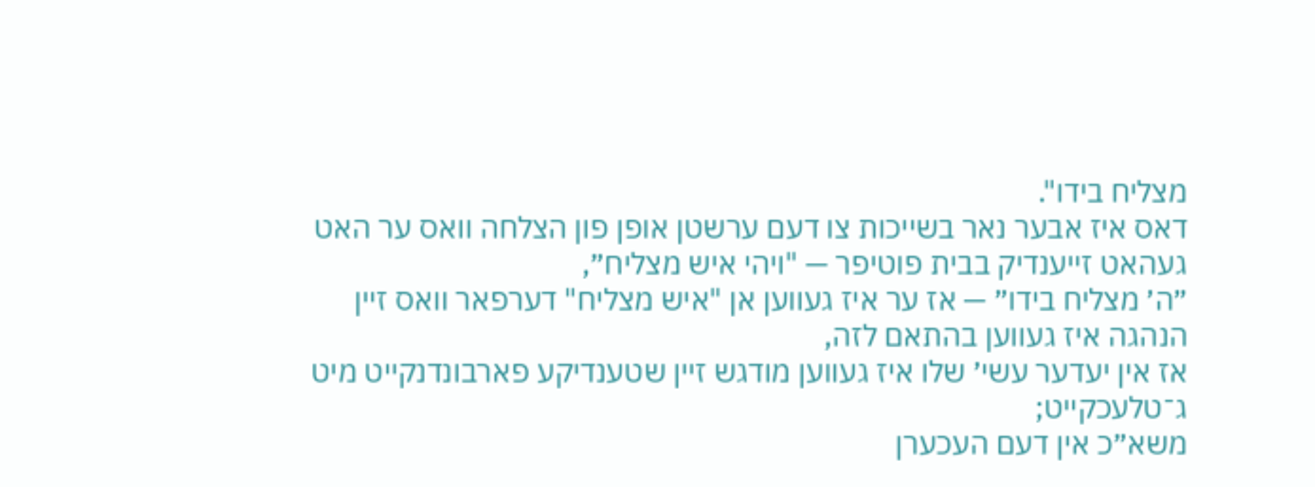מצליח בידו".
דאס איז אבער נאר בשייכות צו דעם ערשטן אופן פון הצלחה וואס ער האט געהאט זייענדיק בבית פוטיפר — "ויהי איש מצליח״,
״ה׳ מצליח בידו״ — אז ער איז געווען אן "איש מצליח" דערפאר וואס זיין הנהגה איז געווען בהתאם לזה,
אז אין יעדער עשי׳ שלו איז געווען מודגש זיין שטענדיקע פארבונדנקייט מיט ג־טלעכקייט;
משא״כ אין דעם העכערן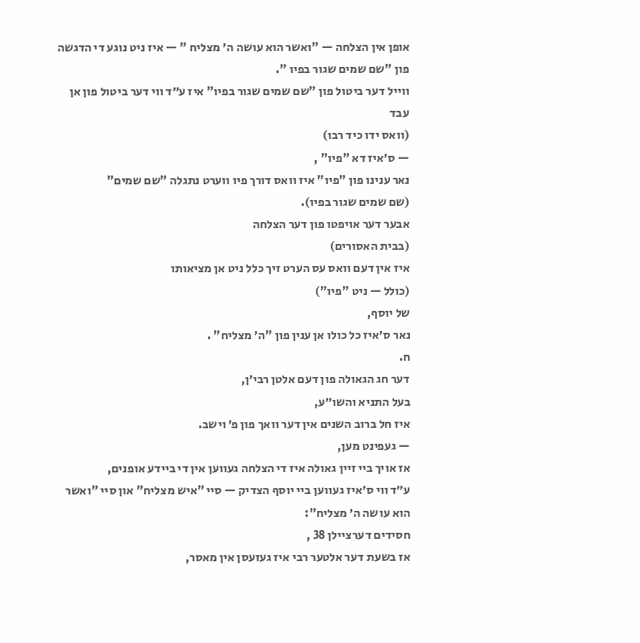אופן אין הצלחה — "ואשר הוא עושה ה׳ מצליח " — איז ניט נוגע די הדגשה פון "שם שמים שגור בפיו ".
ווייל דער ביטול פון "שם שמים שגור בפיו" איז ע״ד ווי דער ביטול פון אן עבד
(וואס ידו כיד רבו)
— ס׳איז דא "פיו" ,
נאר ענינו פון "פיו" איז וואס דורך פיו ווערט נתגלה "שם שמים"
(שם שמים שגור בפיו).
אבער דער אויפטו פון דער הצלחה
(בבית האסורים)
איז אין דעם וואס עס הערט זיך כלל ניט אן מציאותו
(כולל — ניט "פיו")
של יוסף,
נאר ס׳איז כל כולו אן ענין פון "ה׳ מצליח" .
ח.
דער חג הגאולה פון דעם אלטן רבי׳ן,
בעל התניא והשו״ע,
איז חל ברוב השנים אין דער וואך פון פ׳ וישב.
— געפינט מען,
אז אויך ביי זיין גאולה איז די הצלחה געווען אין די ביידע אופנים,
ע״ד ווי ס׳איז געווען ביי יוסף הצדיק — סיי "איש מצליח" און סיי "ואשר הוא עושה ה׳ מצליח":
חסידים דערציילן 38 ,
אז בשעת דער אלטער רבי איז געזעסן אין מאסר,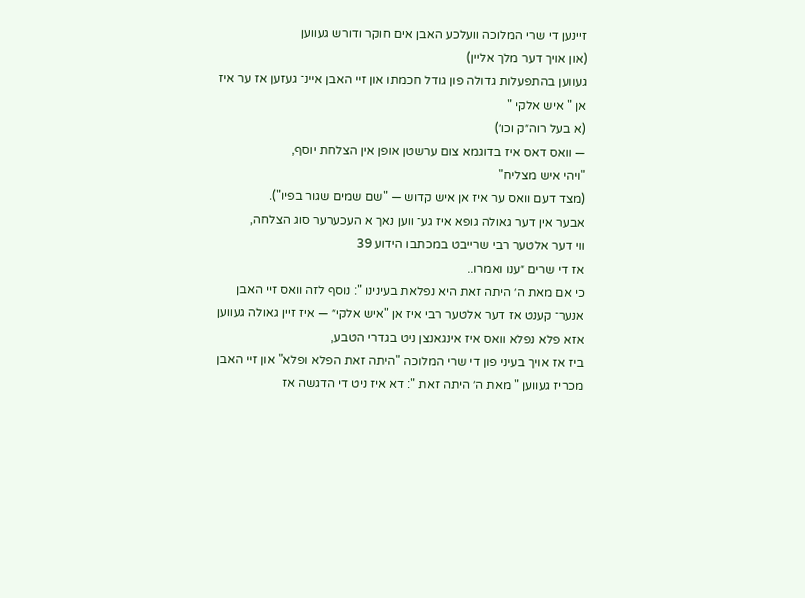זיינען די שרי המלוכה וועלכע האבן אים חוקר ודורש געווען
(און אויך דער מלך אליין)
געווען בהתפעלות גדולה פון גודל חכמתו און זיי האבן איינ־ געזען אז ער איז אן " איש אלקי "
(א בעל רוה״ק וכו׳)
— וואס דאס איז בדוגמא צום ערשטן אופן אין הצלחת יוסף,
"ויהי איש מצליח"
(מצד דעם וואס ער איז אן איש קדוש — "שם שמים שגור בפיו").
אבער אין דער גאולה גופא איז גע־ ווען נאך א העכערער סוג הצלחה,
ווי דער אלטער רבי שרייבט במכתבו הידוע 39
אז די שרים ״ענו ואמרו..
כי אם מאת ה׳ היתה זאת היא נפלאת בעינינו ": נוסף לזה וואס זיי האבן אנער־ קענט אז דער אלטער רבי איז אן "איש אלקי״ — איז זיין גאולה געווען אזא פלא נפלא וואס איז אינגאנצן ניט בגדרי הטבע,
ביז אז אויך בעיני פון די שרי המלוכה "היתה זאת הפלא ופלא" און זיי האבן מכריז געווען " מאת ה׳ היתה זאת ": דא איז ניט די הדגשה אז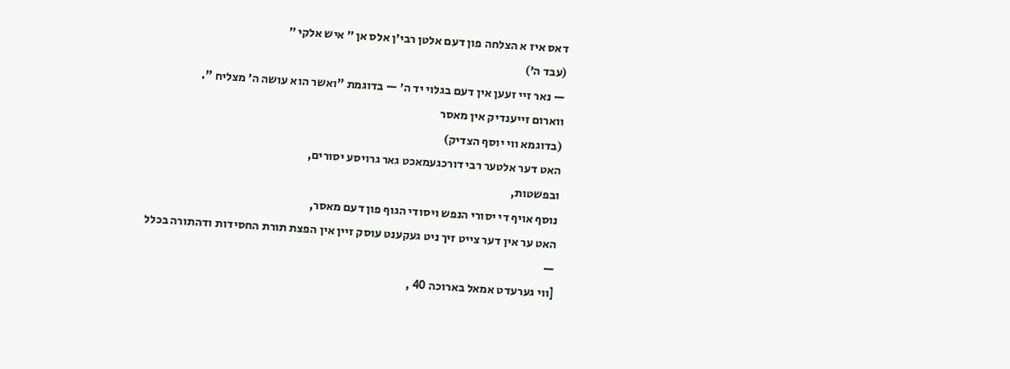דאס איז א הצלחה פון דעם אלטן רבי׳ן אלס אן ״ איש אלקי ״
(עבד ה׳)
— נאר זיי זעען אין דעם בגלוי יד ה׳ — בדוגמת "ואשר הוא עושה ה׳ מצליח ".
ווארום זייענדיק אין מאסר
(בדוגמא ווי יוסף הצדיק)
האט דער אלטער רבי דורכגעמאכט גאר גרויסע יסורים,
ובפשטות,
נוסף אויף די יסורי הנפש ויסודי הגוף פון דעם מאסר,
האט ער אין דער צייט זיך ניט געקענט עוסק זיין אין הפצת תורת החסידות ודהתורה בכלל
—
[ווי גערעדט אמאל בארוכה 40 ,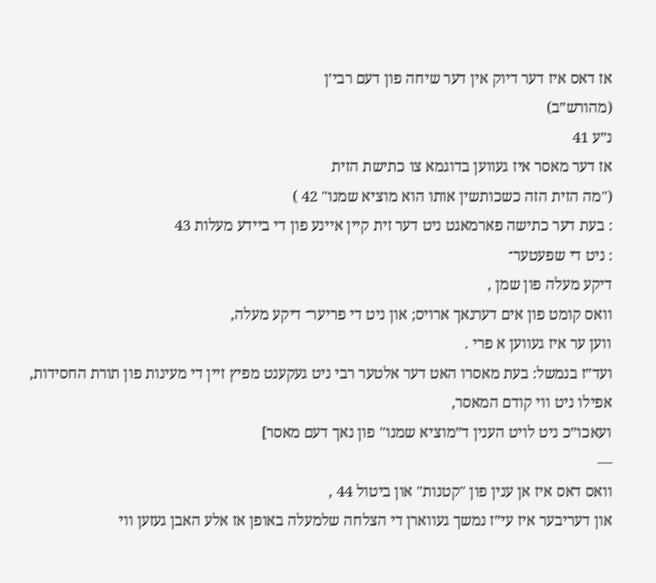אז דאס איז דער דיוק אין דער שיחה פון דעם רבי׳ן
(מהורש״ב)
נ״ע 41
אז דער מאסר איז געווען בדוגמא צו כתישת הזית
("מה הזית הזה כשכותשין אותו הוא מוציא שמנו" 42 )
: בעת דער כתישה פארמאגט ניט דער זית קיין איינע פון די ביידע מעלות 43
: ניט די שפעטער־
דיקע מעלה פון שמן ,
וואס קומט פון אים דערנאך ארויס; און ניט די פריער־ דיקע מעלה,
ווען ער איז געווען א פרי .
ועד״ז בנמשל: בעת מאסרו האט דער אלטער רבי ניט געקענט מפיץ זיין די מעינות פון תורת החסידות,
אפילו ניט ווי קודם המאסר,
ועאכו״כ ניט לויט הענין ד״מוציא שמנו" פון נאך דעם מאסר]
—
וואס דאס איז אן ענין פון "קטנות" און ביטול 44 ,
און דעריבער איז עי״ז נמשך געווארן די הצלחה שלמעלה באופן אז אלע האבן געזען ווי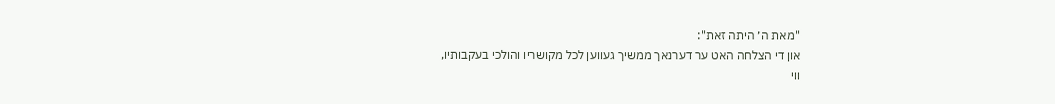"מאת ה׳ היתה זאת":
און די הצלחה האט ער דערנאך ממשיך געווען לכל מקושריו והולכי בעקבותיו,
ווי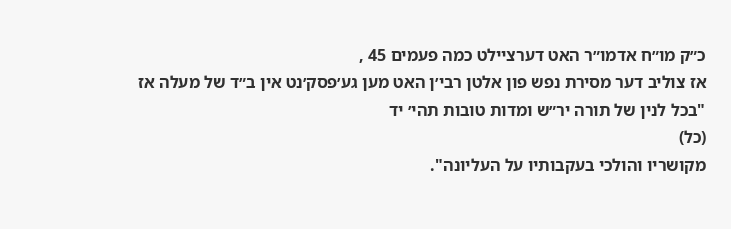כ״ק מו״ח אדמו״ר האט דערציילט כמה פעמים 45 ,
אז צוליב דער מסירת נפש פון אלטן רבי׳ן האט מען גע׳פסק׳נט אין ב״ד של מעלה אז "בכל לנין של תורה יר״ש ומדות טובות תהי׳ יד
(כל)
מקושריו והולכי בעקבותיו על העליונה".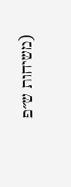(משיחות ש״פ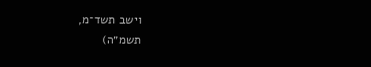וישב תשד־מ,
תשמ״ה)